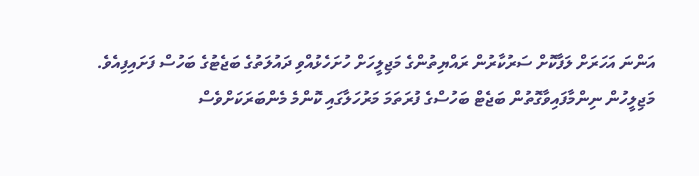އަންނަ އަހަރަށް ލަފާކޮށް ސަރުކާރުން ރައްޔިތުންގެ މަޖިލީހަށް ހުށަހެޅުއްވި ދައުލަތުގެ ބަޖެޓުގެ ބަހުސް ފަށައިފިއެވެ.
މަޖިލީހުން ނިންމާފައިވާގޮތުން ބަޖެޓް ބަހުސްގެ ފުރަތަމަ މަރުހަލާގައި ކޮންމެ މެންބަރަކަށްވެސް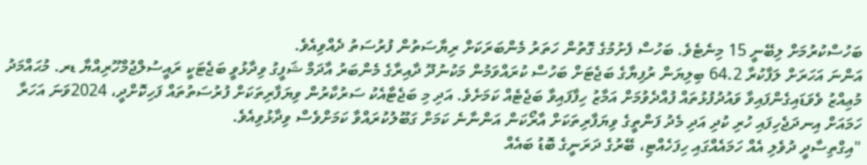ބަހުސްކުރުމަށް ލިބޭނީ 15 މިނެޓެވެ. ބަހުސް ފެށުމުގެ ގޮތުން ހަތަރު މެންބަރަކަށް ރިޔާސަތުން ފުރުސަތު ދެއްވިއެވެ.
އަންނަ އަހަރަށް ލަފާކުރާ 64.2 ބިލިޔަން ރުފިޔާގެ ބަޖެޓަށް ބަހުސް ކުރައްވަމުން މަކުނުދޫ ދާއިރާގެ މެންބަރު އާދަމް ޝަފީގު ވިދާޅުވީ ބަޖެޓަކީ ރައީސުލްޖުމްހޫރިއްޔާ ޑރ. މުޙައްމަދު މުޢިއްޒު ވެވަޑައިގެންފައިވާ ވައުދުފުޅުތައް ފުއްދެވުމަށް އަމާޒު ހިފާފައިވާ ބަޖެޓެއް ކަމަށެވެ. އަދި މި ބަޖެޓާއެކު ސަރުކާރުން ވިޔަފާރިތަކަށް ފުރުސަތުތައް ފަހިކޮށްދީ، 2024ވަނަ އަހަރާ ހަމައަށް އިނދަޖެހިފައި ހުރި ކުދި އަދި މެދު ފަންތީގެ ވިޔަފާރިތަކަށް އާރޯކަން އަންނާނެ ކަމަށް ގަބޫލުކުރައްވާ ކަމަށްވެސް ވިދާޅުވިއެވެ.
"އިގްތިސާދީ ދުވެލި އެއް ހަމައެއްގައި ހިފަހެއްޓި، ބޭރުގެ ދަރަނީގެ ބޮޑު ބައެއް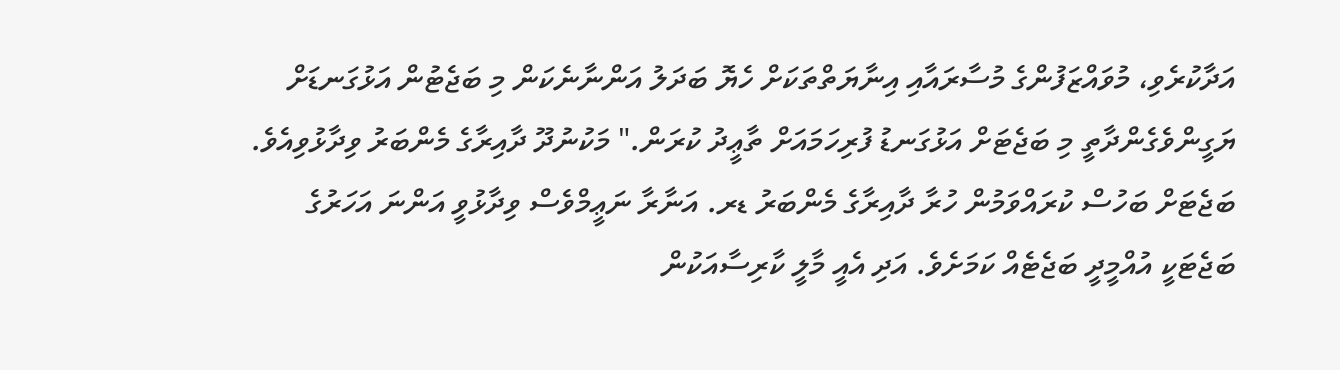އަދާކުރެވި، މުވައްޒަފުންގެ މުސާރައާއި އިނާޔަތްތަކަށް ހެޔޮ ބަދަލު އަންނާނެކަން މި ބަޖެޓުން އަޅުގަނޑަށް ޔަގީންވެގެންދާތީ މި ބަޖެޓަށް އަޅުގަނޑު ފުރިހަމައަށް ތާޢީދު ކުރަން." މަކުނުދޫ ދާއިރާގެ މެންބަރު ވިދާޅުވިއެވެ.
ބަޖެޓަށް ބަހުސް ކުރައްވަމުން ހުރާ ދާއިރާގެ މެންބަރު ޑރ. އަނާރާ ނަޢީމްވެސް ވިދާޅުވީ އަންނަ އަހަރުގެ ބަޖެޓަކީ އުއްމީދީ ބަޖެޓެއް ކަމަށެވެ. އަދި އެއީ މާލީ ކާރިސާއަކުން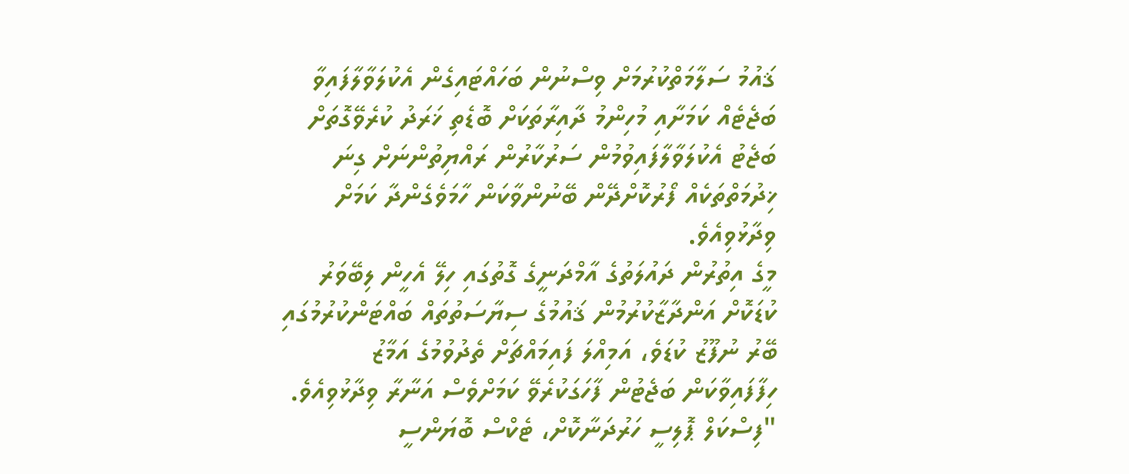ޤައުމު ސަލާމަތްކުރުމަށް ވިސްނުން ބަހައްޓައިގެން އެކުލަވާލާފައިވާ ބަޖެޓެއް ކަމަށާއި މުހިންމު ދާއިރާތަކަށް ބޮޑެތި ޚަރަދު ކުރެވޭގޮތަށް ބަޖެޓު އެކުލަވާލާފައިވުމުން ސަރުކާރުން ރައްޔިތުންނަށް ގިނަ ޚިދުމަތްތަކެއް ފޯރުކޮށްދޭން ބޭނުންވާކަން ހާމަވެގެންދާ ކަމަށް ވިދާޅުވިއެވެ.
މީގެ އިތުރުން ދައުލަތުގެ އާމްދަނީގެ ގޮތުގައި ހިލޭ އެހީން ލިބޭވަރު ކުޑަކޮށް އަންދާޒާކުރުމުން ޤައުމުގެ ސިޔާސަތުތައް ބައްޓަންކުރުމުގައި ބޭރު ނުފޫޒު ކުޑަވެ، އަމިއްލަ ފައިމައްޗަށް ތެދުވުމުގެ އަމާޒު ހިފާފައިވާކަން ބަޖެޓުން ފާހަގަކުރެވޭ ކަމަށްވެސް އަނާރާ ވިދާޅުވިއެވެ.
"ފިސްކަލް ޕޮލިސީ ހަރުދަނާކޮށް، ޓެކްސް ބޮޔަންސީ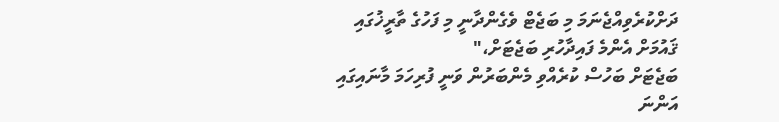ދަށްކުރެވިއްޖެނަމަ މި ބަޖެޓް ވެގެންދާނީ މި ފަހުގެ ތާރީޚުގައި ޤައުމަށް އެންމެ ފައިދާހުރި ބަޖެޓަށް،"
ބަޖެޓަށް ބަހުސް ކުރެއްވި މެންބަރުން ވަނީ ފުރިހަމަ މާނައިގައި އަންނަ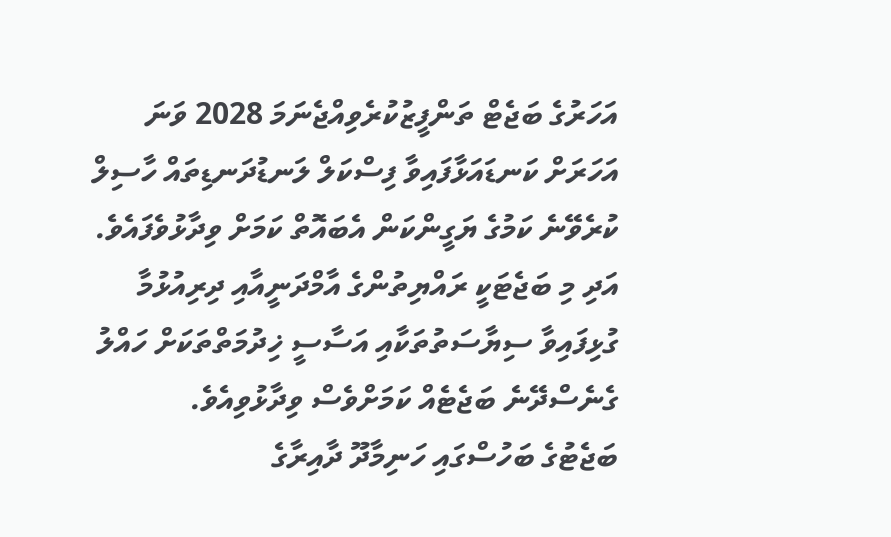އަހަރުގެ ބަޖެޓް ތަންފީޒުކުރެވިއްޖެނަމަ 2028 ވަނަ އަހަރަށް ކަނޑައަޅާފައިވާ ފިސްކަލް ލަނޑުދަނޑިތައް ހާސިލް ކުރެވޭނެ ކަމުގެ ޔަގީންކަން އެބައޮތް ކަމަށް ވިދާޅުވެފައެވެ. އަދި މި ބަޖެޓަކީ ރައްޔިތުންގެ އާމްދަނީއާއި ދިރިއުޅުމާ ގުޅިފައިވާ ސިޔާސަތުތަކާއި އަސާސީ ޚިދުމަތްތަކަށް ހައްލު ގެނެސްދޭނެ ބަޖެޓެއް ކަމަށްވެސް ވިދާޅުވިއެވެ.
ބަޖެޓުގެ ބަހުސްގައި ހަނިމާދޫ ދާއިރާގެ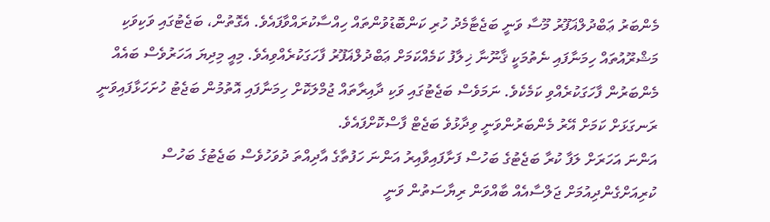މެންބަރު ޢަބްދުލްޣަފޫރު މޫސާ ވަނީ ބަޖެޓާމެދު ހުރި ކަންބޮޑުވުންތައް ހިއްސާކުރައްވާފައެވެ. އެގޮތުން، ބަޖެޓުގައި ވަކިވަކި މަޝްރޫއުތައް ހިމަނާފައި ނެތުމަކީ ޤާނޫނާ ޚިލާފު ކަމެއްކަމަށް ޢަބްދުލްޣަފޫރު ފާހަގަކުރެއްވިއެވެ. މިއީ މިދިޔަ އަހަރުވެސް ބައެއް މެންބަރުން ފާހަގަކުރެއްވި ކަމެކެވެ. ނަމަވެސް ބަޖެޓުގައި ވަކި ދާއިރާތައް ޖުމްލަކޮށް ހިމަނާފައި އޮތުމުން ބަޖެޓު ހުށަހަޅާފައިވަނީ ރަނގަޅަށް ކަމަށް އޭރު މެންބަރުންވަނީ ވިދާޅުވެ ބަޖެޓް ފާސްކޮށްފައެވެ.
އަންނަ އަހަރަށް ލަފާ ކުރާ ބަޖެޓުގެ ބަހުސް ފަށާފައިވާއިރު އަންނަ ހަފުތާގެ އާދިއްތަ ދުވަހުވެސް ބަޖެޓުގެ ބަހުސް ކުރިއަށްގެންދިއުމަށް ޖަލްސާއެއް ބާއްވަން ރިޔާސަތުން ވަނީ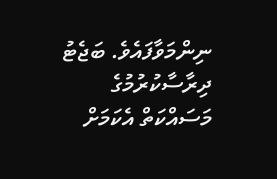ނިންމަވާފައެވެ. ބަޖެޓު ދިރާސާކުރުމުގެ މަސައްކަތް އެކަމަށް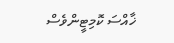ޚާއްސަ ކޮމިޓީންވެސް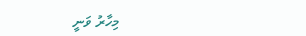މިހާރު ވަނީ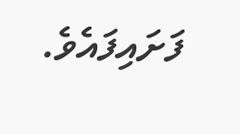ފަށައިފައެވެ.